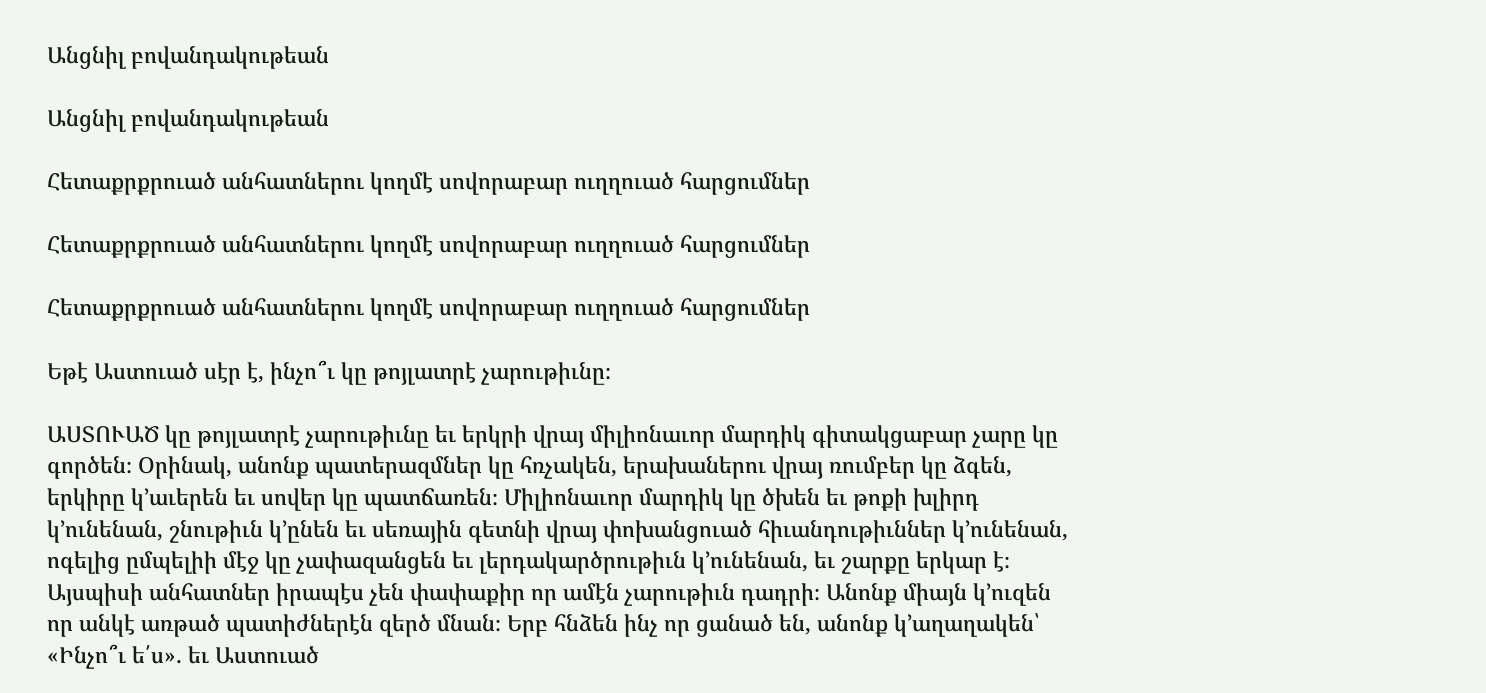Անցնիլ բովանդակութեան

Անցնիլ բովանդակութեան

Հետաքրքրուած անհատներու կողմէ սովորաբար ուղղուած հարցումներ

Հետաքրքրուած անհատներու կողմէ սովորաբար ուղղուած հարցումներ

Հետաքրքրուած անհատներու կողմէ սովորաբար ուղղուած հարցումներ

Եթէ Աստուած սէր է, ինչո՞ւ կը թոյլատրէ չարութիւնը։

ԱՍՏՈՒԱԾ կը թոյլատրէ չարութիւնը եւ երկրի վրայ միլիոնաւոր մարդիկ գիտակցաբար չարը կը գործեն։ Օրինակ, անոնք պատերազմներ կը հռչակեն, երախաներու վրայ ռումբեր կը ձգեն, երկիրը կ’աւերեն եւ սովեր կը պատճառեն։ Միլիոնաւոր մարդիկ կը ծխեն եւ թոքի խլիրդ կ’ունենան, շնութիւն կ’ընեն եւ սեռային գետնի վրայ փոխանցուած հիւանդութիւններ կ’ունենան, ոգելից ըմպելիի մէջ կը չափազանցեն եւ լերդակարծրութիւն կ’ունենան, եւ շարքը երկար է։ Այսպիսի անհատներ իրապէս չեն փափաքիր որ ամէն չարութիւն դադրի։ Անոնք միայն կ’ուզեն որ անկէ առթած պատիժներէն զերծ մնան։ Երբ հնձեն ինչ որ ցանած են, անոնք կ’աղաղակեն՝ «Ինչո՞ւ ե՛ս». եւ Աստուած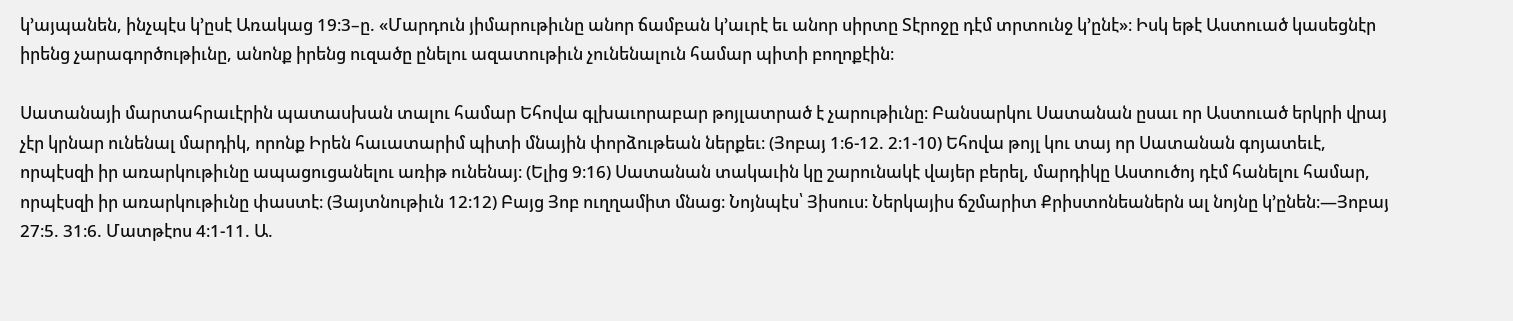կ’այպանեն, ինչպէս կ’ըսէ Առակաց 19։3–ը. «Մարդուն յիմարութիւնը անոր ճամբան կ’աւրէ եւ անոր սիրտը Տէրոջը դէմ տրտունջ կ’ընէ»։ Իսկ եթէ Աստուած կասեցնէր իրենց չարագործութիւնը, անոնք իրենց ուզածը ընելու ազատութիւն չունենալուն համար պիտի բողոքէին։

Սատանայի մարտահրաւէրին պատասխան տալու համար Եհովա գլխաւորաբար թոյլատրած է չարութիւնը։ Բանսարկու Սատանան ըսաւ որ Աստուած երկրի վրայ չէր կրնար ունենալ մարդիկ, որոնք Իրեն հաւատարիմ պիտի մնային փորձութեան ներքեւ։ (Յոբայ 1։6-12. 2։1-10) Եհովա թոյլ կու տայ որ Սատանան գոյատեւէ, որպէսզի իր առարկութիւնը ապացուցանելու առիթ ունենայ։ (Ելից 9։16) Սատանան տակաւին կը շարունակէ վայեր բերել, մարդիկը Աստուծոյ դէմ հանելու համար, որպէսզի իր առարկութիւնը փաստէ։ (Յայտնութիւն 12։12) Բայց Յոբ ուղղամիտ մնաց։ Նոյնպէս՝ Յիսուս։ Ներկայիս ճշմարիտ Քրիստոնեաներն ալ նոյնը կ’ընեն։—Յոբայ 27։5. 31։6. Մատթէոս 4։1-11. Ա.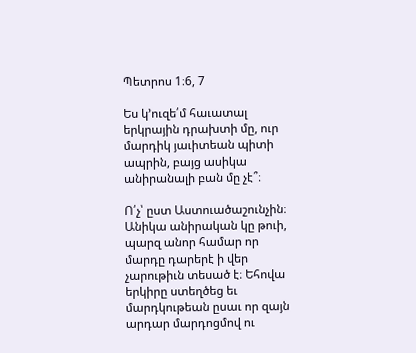Պետրոս 1։6, 7

Ես կ’ուզե՛մ հաւատալ երկրային դրախտի մը, ուր մարդիկ յաւիտեան պիտի ապրին, բայց ասիկա անիրանալի բան մը չէ՞։

Ո՛չ՝ ըստ Աստուածաշունչին։ Անիկա անիրական կը թուի, պարզ անոր համար որ մարդը դարերէ ի վեր չարութիւն տեսած է։ Եհովա երկիրը ստեղծեց եւ մարդկութեան ըսաւ որ զայն արդար մարդոցմով ու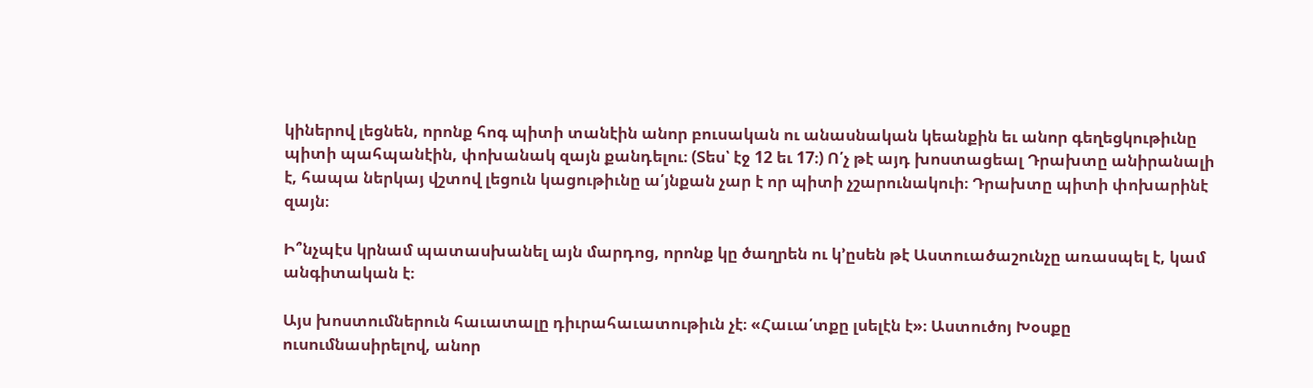կիներով լեցնեն, որոնք հոգ պիտի տանէին անոր բուսական ու անասնական կեանքին եւ անոր գեղեցկութիւնը պիտի պահպանէին, փոխանակ զայն քանդելու։ (Տես՝ էջ 12 եւ 17։) Ո՛չ թէ այդ խոստացեալ Դրախտը անիրանալի է, հապա ներկայ վշտով լեցուն կացութիւնը ա՛յնքան չար է որ պիտի չշարունակուի։ Դրախտը պիտի փոխարինէ զայն։

Ի՞նչպէս կրնամ պատասխանել այն մարդոց, որոնք կը ծաղրեն ու կ’ըսեն թէ Աստուածաշունչը առասպել է, կամ անգիտական է։

Այս խոստումներուն հաւատալը դիւրահաւատութիւն չէ։ «Հաւա՛տքը լսելէն է»։ Աստուծոյ Խօսքը ուսումնասիրելով, անոր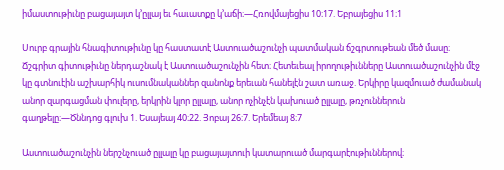իմաստութիւնը բացայայտ կ’ըլլայ եւ հաւատքը կ’աճի։—Հռովմայեցիս 10։17. Եբրայեցիս 11։1

Սուրբ գրային հնագիտութիւնը կը հաստատէ Աստուածաշունչի պատմական ճշգրտութեան մեծ մասը։ Ճշգրիտ գիտութիւնը ներդաշնակ է Աստուածաշունչին հետ։ Հետեւեալ իրողութիւնները Աստուածաշունչին մէջ կը գտնուէին աշխարհիկ ուսումնականներ զանոնք երեւան հանելէն շատ առաջ. Երկիրը կազմուած ժամանակ անոր զարգացման փուլերը, երկրին կլոր ըլլալը, անոր ոչինչէն կախուած ըլլալը, թռչուններուն գաղթելը։—Ծննդոց գլուխ 1. Եսայեայ 40։22. Յոբայ 26։7. Երեմեայ 8։7

Աստուածաշունչին ներշնչուած ըլլալը կը բացայայտուի կատարուած մարգարէութիւններով։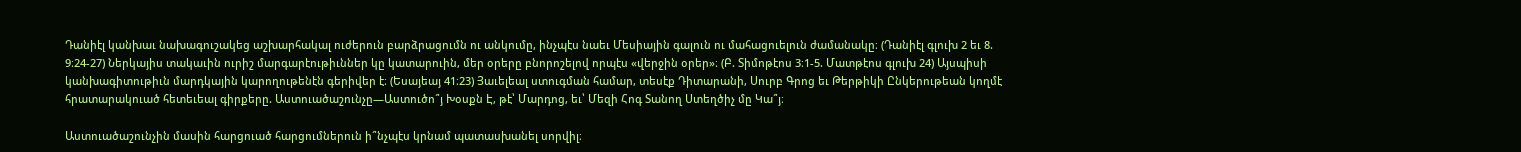Դանիէլ կանխաւ նախագուշակեց աշխարհակալ ուժերուն բարձրացումն ու անկումը, ինչպէս նաեւ Մեսիային գալուն ու մահացուելուն ժամանակը։ (Դանիէլ գլուխ 2 եւ 8. 9։24-27) Ներկայիս տակաւին ուրիշ մարգարէութիւններ կը կատարուին, մեր օրերը բնորոշելով որպէս «վերջին օրեր»։ (Բ. Տիմոթէոս 3։1-5. Մատթէոս գլուխ 24) Այսպիսի կանխագիտութիւն մարդկային կարողութենէն գերիվեր է։ (Եսայեայ 41։23) Յաւելեալ ստուգման համար, տեսէք Դիտարանի, Սուրբ Գրոց եւ Թերթիկի Ընկերութեան կողմէ հրատարակուած հետեւեալ գիրքերը. Աստուածաշունչը—Աստուծո՞յ Խօսքն Է, թէ՝ Մարդոց, եւ՝ Մեզի Հոգ Տանող Ստեղծիչ մը Կա՞յ։

Աստուածաշունչին մասին հարցուած հարցումներուն ի՞նչպէս կրնամ պատասխանել սորվիլ։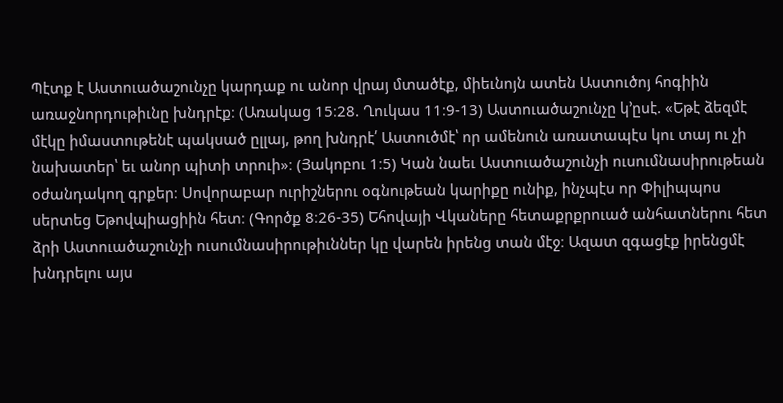Պէտք է Աստուածաշունչը կարդաք ու անոր վրայ մտածէք, միեւնոյն ատեն Աստուծոյ հոգիին առաջնորդութիւնը խնդրէք։ (Առակաց 15։28. Ղուկաս 11։9-13) Աստուածաշունչը կ’ըսէ. «Եթէ ձեզմէ մէկը իմաստութենէ պակսած ըլլայ, թող խնդրէ՛ Աստուծմէ՝ որ ամենուն առատապէս կու տայ ու չի նախատեր՝ եւ անոր պիտի տրուի»։ (Յակոբու 1։5) Կան նաեւ Աստուածաշունչի ուսումնասիրութեան օժանդակող գրքեր։ Սովորաբար ուրիշներու օգնութեան կարիքը ունիք, ինչպէս որ Փիլիպպոս սերտեց Եթովպիացիին հետ։ (Գործք 8։26-35) Եհովայի Վկաները հետաքրքրուած անհատներու հետ ձրի Աստուածաշունչի ուսումնասիրութիւններ կը վարեն իրենց տան մէջ։ Ազատ զգացէք իրենցմէ խնդրելու այս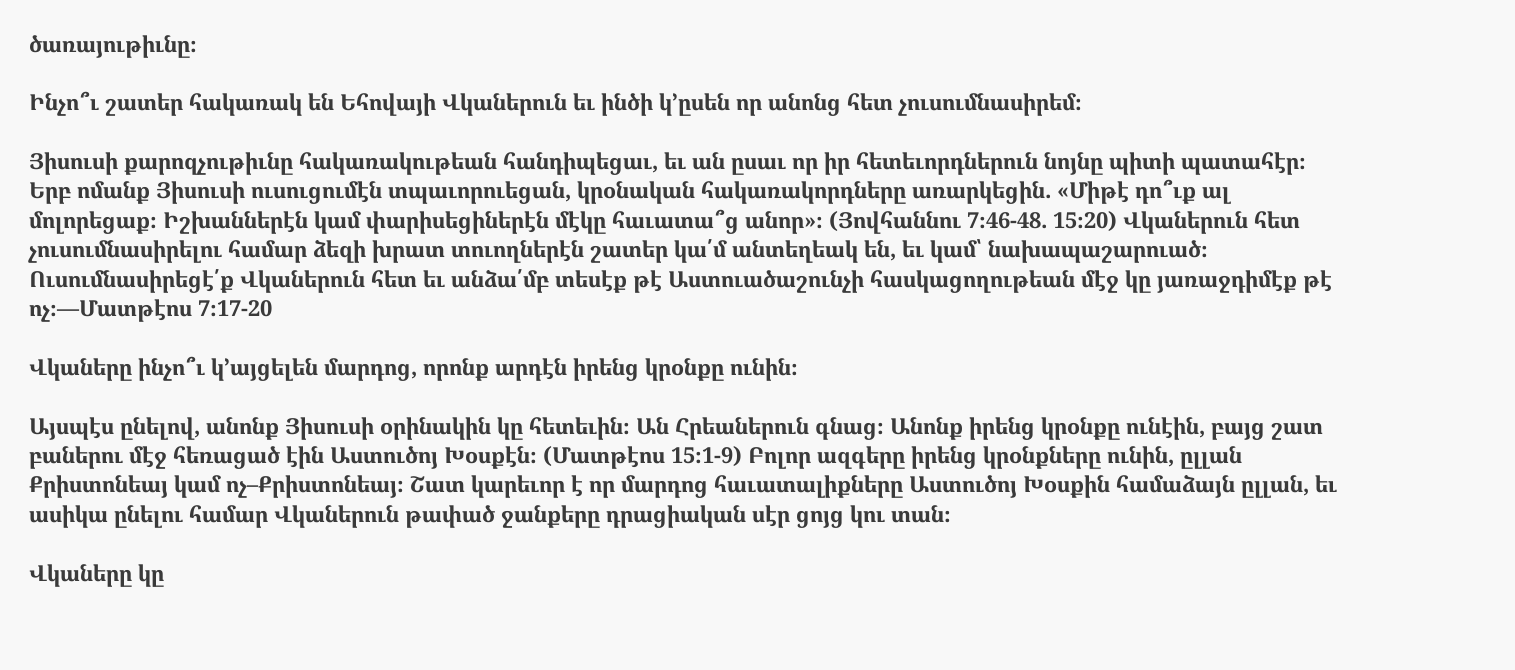ծառայութիւնը։

Ինչո՞ւ շատեր հակառակ են Եհովայի Վկաներուն եւ ինծի կ’ըսեն որ անոնց հետ չուսումնասիրեմ։

Յիսուսի քարոզչութիւնը հակառակութեան հանդիպեցաւ, եւ ան ըսաւ որ իր հետեւորդներուն նոյնը պիտի պատահէր։ Երբ ոմանք Յիսուսի ուսուցումէն տպաւորուեցան, կրօնական հակառակորդները առարկեցին. «Միթէ դո՞ւք ալ մոլորեցաք։ Իշխաններէն կամ փարիսեցիներէն մէկը հաւատա՞ց անոր»։ (Յովհաննու 7։46-48. 15։20) Վկաներուն հետ չուսումնասիրելու համար ձեզի խրատ տուողներէն շատեր կա՛մ անտեղեակ են, եւ կամ՝ նախապաշարուած։ Ուսումնասիրեցէ՛ք Վկաներուն հետ եւ անձա՛մբ տեսէք թէ Աստուածաշունչի հասկացողութեան մէջ կը յառաջդիմէք թէ ոչ։—Մատթէոս 7։17-20

Վկաները ինչո՞ւ կ’այցելեն մարդոց, որոնք արդէն իրենց կրօնքը ունին։

Այսպէս ընելով, անոնք Յիսուսի օրինակին կը հետեւին։ Ան Հրեաներուն գնաց։ Անոնք իրենց կրօնքը ունէին, բայց շատ բաներու մէջ հեռացած էին Աստուծոյ Խօսքէն։ (Մատթէոս 15։1-9) Բոլոր ազգերը իրենց կրօնքները ունին, ըլլան Քրիստոնեայ կամ ոչ–Քրիստոնեայ։ Շատ կարեւոր է որ մարդոց հաւատալիքները Աստուծոյ Խօսքին համաձայն ըլլան, եւ ասիկա ընելու համար Վկաներուն թափած ջանքերը դրացիական սէր ցոյց կու տան։

Վկաները կը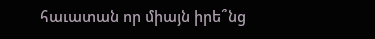հաւատան որ միայն իրե՞նց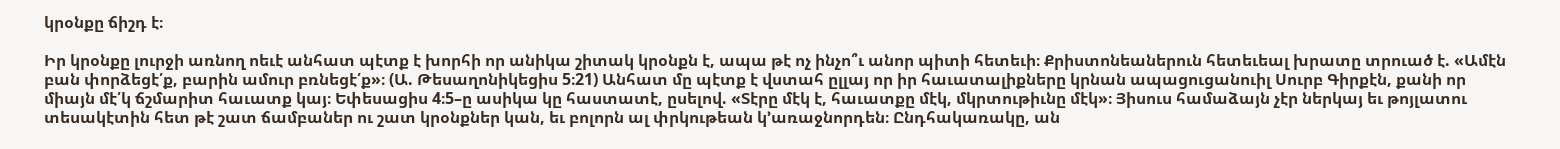կրօնքը ճիշդ է։

Իր կրօնքը լուրջի առնող ոեւէ անհատ պէտք է խորհի որ անիկա շիտակ կրօնքն է, ապա թէ ոչ ինչո՞ւ անոր պիտի հետեւի։ Քրիստոնեաներուն հետեւեալ խրատը տրուած է. «Ամէն բան փորձեցէ՛ք, բարին ամուր բռնեցէ՛ք»։ (Ա. Թեսաղոնիկեցիս 5։21) Անհատ մը պէտք է վստահ ըլլայ որ իր հաւատալիքները կրնան ապացուցանուիլ Սուրբ Գիրքէն, քանի որ միայն մէ՛կ ճշմարիտ հաւատք կայ։ Եփեսացիս 4։5–ը ասիկա կը հաստատէ, ըսելով. «Տէրը մէկ է, հաւատքը մէկ, մկրտութիւնը մէկ»։ Յիսուս համաձայն չէր ներկայ եւ թոյլատու տեսակէտին հետ թէ շատ ճամբաներ ու շատ կրօնքներ կան, եւ բոլորն ալ փրկութեան կ’առաջնորդեն։ Ընդհակառակը, ան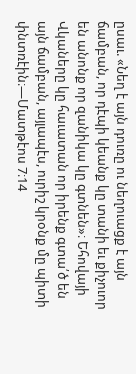ըսաւ. «Նեղ է այն դուռը ու նեղուացք է այն ճամբան, որ դէպի կեանք կը տանի եւ քիչուոր են անոնք որ զանիկա կը գտնեն»։ Եհովայի Վկաները կը հաւատան որ իրենք գտա՛ծ են այն ճամբան, այլապէս, ուրիշ կրօնք մը պիտի փնտռէին։—Մատթէոս 7։14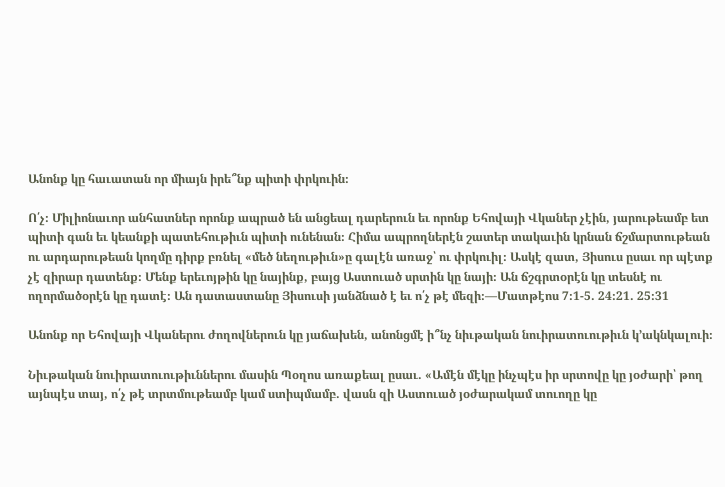Անոնք կը հաւատան որ միայն իրե՞նք պիտի փրկուին։

Ո՛չ։ Միլիոնաւոր անհատներ որոնք ապրած են անցեալ դարերուն եւ որոնք Եհովայի Վկաներ չէին, յարութեամբ ետ պիտի գան եւ կեանքի պատեհութիւն պիտի ունենան։ Հիմա ապրողներէն շատեր տակաւին կրնան ճշմարտութեան ու արդարութեան կողմը դիրք բռնել «մեծ նեղութիւն»ը գալէն առաջ՝ ու փրկուիլ։ Ասկէ զատ, Յիսուս ըսաւ որ պէտք չէ զիրար դատենք։ Մենք երեւոյթին կը նայինք, բայց Աստուած սրտին կը նայի։ Ան ճշգրտօրէն կը տեսնէ ու ողորմածօրէն կը դատէ։ Ան դատաստանը Յիսուսի յանձնած է եւ ո՛չ թէ մեզի։—Մատթէոս 7։1-5. 24։21. 25։31

Անոնք որ Եհովայի Վկաներու ժողովներուն կը յաճախեն, անոնցմէ ի՞նչ նիւթական նուիրատուութիւն կ’ակնկալուի։

Նիւթական նուիրատուութիւններու մասին Պօղոս առաքեալ ըսաւ. «Ամէն մէկը ինչպէս իր սրտովը կը յօժարի՝ թող այնպէս տայ, ո՛չ թէ տրտմութեամբ կամ ստիպմամբ. վասն զի Աստուած յօժարակամ տուողը կը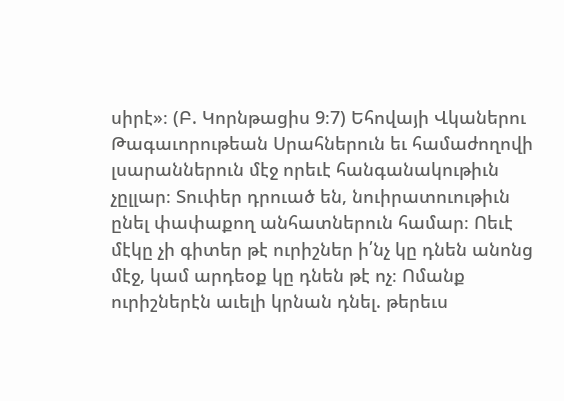սիրէ»։ (Բ. Կորնթացիս 9։7) Եհովայի Վկաներու Թագաւորութեան Սրահներուն եւ համաժողովի լսարաններուն մէջ որեւէ հանգանակութիւն չըլլար։ Տուփեր դրուած են, նուիրատուութիւն ընել փափաքող անհատներուն համար։ Ոեւէ մէկը չի գիտեր թէ ուրիշներ ի՛նչ կը դնեն անոնց մէջ, կամ արդեօք կը դնեն թէ ոչ։ Ոմանք ուրիշներէն աւելի կրնան դնել. թերեւս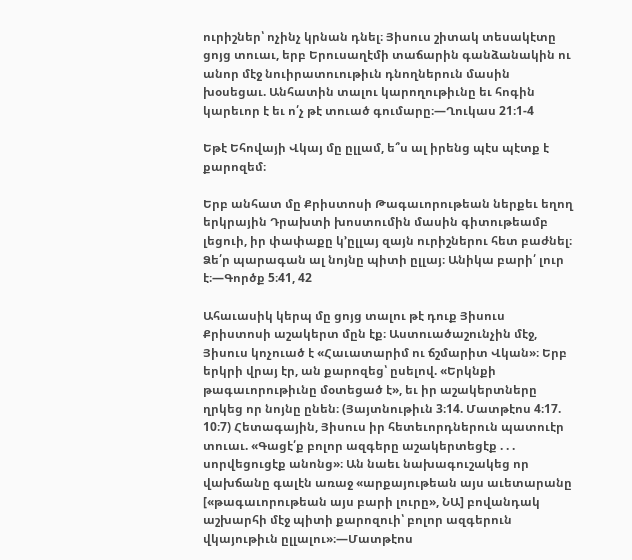ուրիշներ՝ ոչինչ կրնան դնել։ Յիսուս շիտակ տեսակէտը ցոյց տուաւ, երբ Երուսաղէմի տաճարին գանձանակին ու անոր մէջ նուիրատուութիւն դնողներուն մասին խօսեցաւ. Անհատին տալու կարողութիւնը եւ հոգին կարեւոր է եւ ո՛չ թէ տուած գումարը։—Ղուկաս 21։1-4

Եթէ Եհովայի Վկայ մը ըլլամ, ե՞ս ալ իրենց պէս պէտք է քարոզեմ։

Երբ անհատ մը Քրիստոսի Թագաւորութեան ներքեւ եղող երկրային Դրախտի խոստումին մասին գիտութեամբ լեցուի, իր փափաքը կ’ըլլայ զայն ուրիշներու հետ բաժնել։ Ձե՛ր պարագան ալ նոյնը պիտի ըլլայ։ Անիկա բարի՛ լուր է։—Գործք 5։41, 42

Ահաւասիկ կերպ մը ցոյց տալու թէ դուք Յիսուս Քրիստոսի աշակերտ մըն էք։ Աստուածաշունչին մէջ, Յիսուս կոչուած է «Հաւատարիմ ու ճշմարիտ Վկան»։ Երբ երկրի վրայ էր, ան քարոզեց՝ ըսելով. «Երկնքի թագաւորութիւնը մօտեցած է», եւ իր աշակերտները ղրկեց որ նոյնը ընեն։ (Յայտնութիւն 3։14. Մատթէոս 4։17. 10։7) Հետագային, Յիսուս իր հետեւորդներուն պատուէր տուաւ. «Գացէ՛ք բոլոր ազգերը աշակերտեցէք . . . սորվեցուցէք անոնց»։ Ան նաեւ նախագուշակեց որ վախճանը գալէն առաջ «արքայութեան այս աւետարանը [«թագաւորութեան այս բարի լուրը», ՆԱ] բովանդակ աշխարհի մէջ պիտի քարոզուի՝ բոլոր ազգերուն վկայութիւն ըլլալու»։—Մատթէոս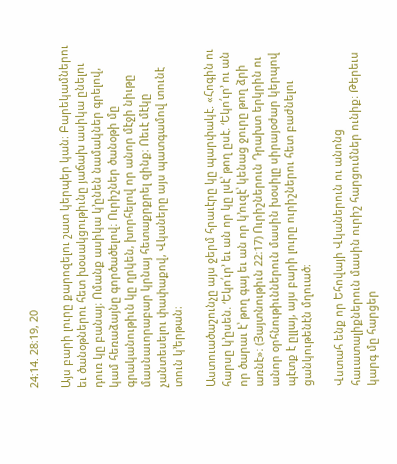24։14. 28։19, 20

Այս բարի լուրը քարոզելու շատ կերպեր կան։ Բարեկամներու եւ ծանօթներու հետ խօսակցութիւնը յաճախ ասիկա ընելու դուռ կը բանայ։ Ոմանք ասիկա կ’ընեն նամակներ գրելով, կամ հեռաձայնը գործածելով։ Ուրիշներ ծանօթի մը գրականութիւն կը ղրկեն, խորհելով որ անոր մէջի նիւթը մասնաւորաբար կրնայ հետաքրքրել զինք։ Ոեւէ մէկը չանտեսելու փափաքով, Վկաները այս պատգամով տունէ տուն կ’երթան։

Աստուածաշունչը այս ջերմ հրաւէրը կը պարփակէ. «Հոգին ու հարսը կ’ըսեն. ‘Եկո՛ւր’ եւ ան որ կը լսէ՝ թող ըսէ. ‘Եկո՛ւր’ ու ան որ ծարաւ է՝ թող գայ եւ ան որ կ’ուզէ՝ կենաց ջուրը թող ձրի առնէ»։ (Յայտնութիւն 22։17) Ուրիշներուն Դրախտ երկրին ու անոր օրհնութիւններուն մասին խօսիլը սիրայօժար կերպով պէտք է ըլլայ, այս բարի լուրը ուրիշներու հետ բաժնելու ցանկութենէն մղուած։

Վստահ ենք որ Եհովայի Վկաներուն ու անոնց հաւատալիքներուն մասին ուրիշ հարցումներ ունիք։ Թերեւս կարգ մը հարցեր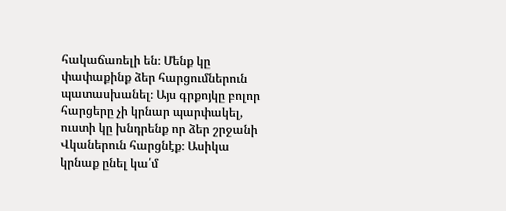հակաճառելի են։ Մենք կը փափաքինք ձեր հարցումներուն պատասխանել։ Այս գրքոյկը բոլոր հարցերը չի կրնար պարփակել, ուստի կը խնդրենք որ ձեր շրջանի Վկաներուն հարցնէք։ Ասիկա կրնաք ընել կա՛մ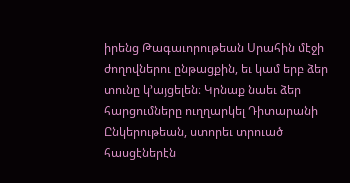իրենց Թագաւորութեան Սրահին մէջի ժողովներու ընթացքին, եւ կամ երբ ձեր տունը կ’այցելեն։ Կրնաք նաեւ ձեր հարցումները ուղղարկել Դիտարանի Ընկերութեան, ստորեւ տրուած հասցէներէն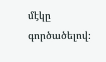մէկը գործածելով։